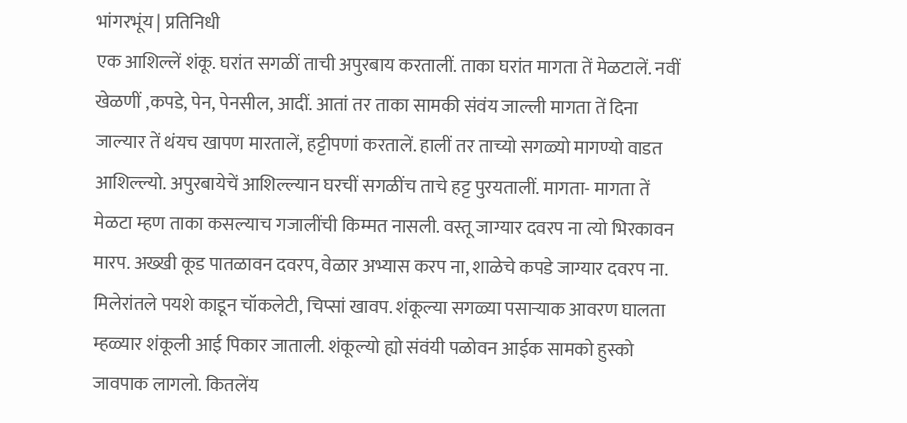भांगरभूंय | प्रतिनिधी
एक आशिल्लें शंकू. घरांत सगळीं ताची अपुरबाय करतालीं. ताका घरांत मागता तें मेळटालें. नवीं खेळणीं ,कपडे, पेन, पेनसील, आदीं. आतां तर ताका सामकी संवंय जाल्ली मागता तें दिना जाल्यार तें थंयच खापण मारतालें, हट्टीपणां करतालें. हालीं तर ताच्यो सगळ्यो मागण्यो वाडत आशिल्ल्यो. अपुरबायेचें आशिल्ल्यान घरचीं सगळींच ताचे हट्ट पुरयतालीं. मागता- मागता तें मेळटा म्हण ताका कसल्याच गजालींची किम्मत नासली. वस्तू जाग्यार दवरप ना त्यो भिरकावन मारप. अख्खी कूड पातळावन दवरप, वेळार अभ्यास करप ना, शाळेचे कपडे जाग्यार दवरप ना. मिलेरांतले पयशे काडून चॉकलेटी, चिप्सां खावप. शंकूल्या सगळ्या पसाऱ्याक आवरण घालता म्हळ्यार शंकूली आई पिकार जाताली. शंकूल्यो ह्यो संवंयी पळोवन आईक सामको हुस्को जावपाक लागलो. कितलेंय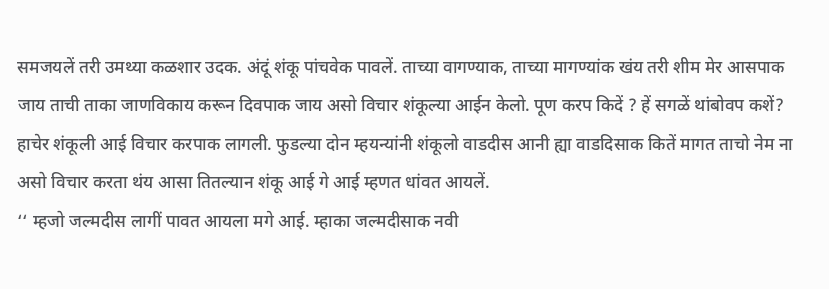समजयलें तरी उमथ्या कळशार उदक. अंदूं शंकू पांचवेक पावलें. ताच्या वागण्याक, ताच्या मागण्यांक खंय तरी शीम मेर आसपाक जाय ताची ताका जाणविकाय करून दिवपाक जाय असो विचार शंकूल्या आईन केलो. पूण करप किदें ? हें सगळें थांबोवप कशें? हाचेर शंकूली आई विचार करपाक लागली. फुडल्या दोन म्हयन्यांनी शंकूलो वाडदीस आनी ह्या वाडदिसाक कितें मागत ताचो नेम ना असो विचार करता थंय आसा तितल्यान शंकू आई गे आई म्हणत धांवत आयलें.
‘‘ म्हजो जल्मदीस लागीं पावत आयला मगे आई. म्हाका जल्मदीसाक नवी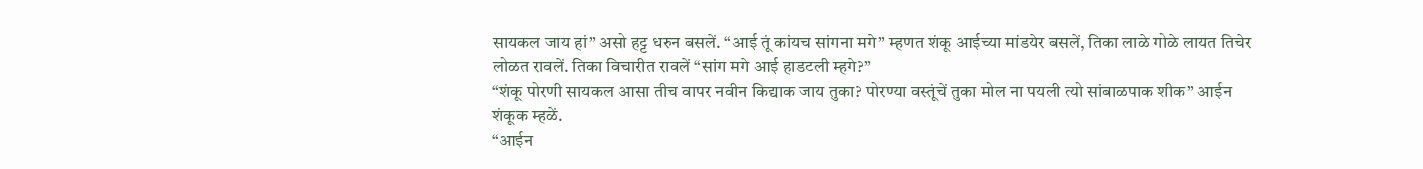सायकल जाय हां” असो हट्ट धरुन बसलें. “आई तूं कांयच सांगना मगे” म्हणत शंकू आईच्या मांडयेर बसलें, तिका लाळे गोळे लायत तिचेर लोळत रावलें. तिका विचारीत रावलें “सांग मगे आई हाडटली म्हगे?”
“शंकू पोरणी सायकल आसा तीच वापर नवीन किद्याक जाय तुका? पोरण्या वस्तूंचें तुका मोल ना पयली त्यो सांबाळपाक शीक” आईन शंकूक म्हळें.
“आईन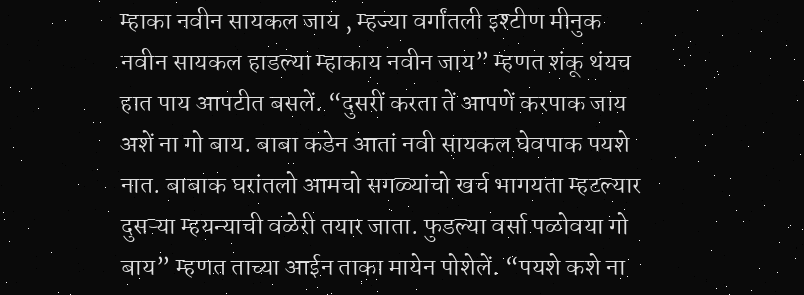म्हाका नवीन सायकल जाय , म्हज्या वर्गांतली इश्टीण मीनुक नवीन सायकल हाडल्या म्हाकाय नवीन जाय” म्हणत शंकू थंयच हात पाय आपटीत बसलें. “दुसरीं करता तें आपणें करपाक जाय अशें ना गो बाय. बाबा कडेन आतां नवी सायकल घेवपाक पयशे नात. बाबाक घरांतलो आमचो सगळ्यांचो खर्च भागयता म्हटल्यार दुसऱ्या म्हयन्याची वळेरी तयार जाता. फुडल्या वर्सा पळोवया गो बाय” म्हणत ताच्या आईन ताका मायेन पोशेलें. “पयशे कशे ना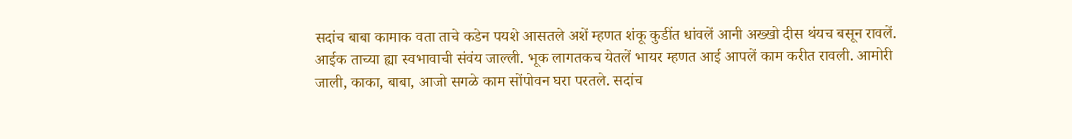सदांच बाबा कामाक वता ताचे कडेन पयशे आसतले अशें म्हणत शंकू कुडींत धांवलें आनी अख्खो दीस थंयच बसून रावलें. आईक ताच्या ह्या स्वभावाची संवंय जाल्ली. भूक लागतकच येतलें भायर म्हणत आई आपलें काम करीत रावली. आमोरी जाली, काका, बाबा, आजो सगळे काम सोंपोवन घरा परतले. सदांच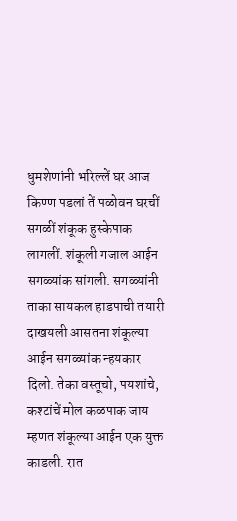धुमशेणांनी भरिल्लें घर आज किण्ण पडलां तें पळोवन घरचीं सगळीं शंकूक हुस्केपाक लागलीं. शंकूली गजाल आईन सगळ्यांक सांगली. सगळ्यांनी ताका सायकल हाडपाची तयारी दाखयली आसतना शंकूल्या आईन सगळ्यांक न्हयकार दिलो. तेका वस्तूचो, पयशांचे, कश्टांचें मोल कळपाक जाय म्हणत शंकूल्या आईन एक युक्त काडली. रात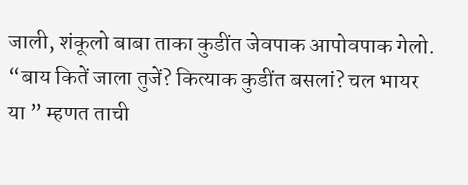जाली, शंकूलो बाबा ताका कुडींत जेवपाक आपोवपाक गेलो. “बाय कितें जाला तुजें? कित्याक कुडींत बसलां? चल भायर या ” म्हणत ताची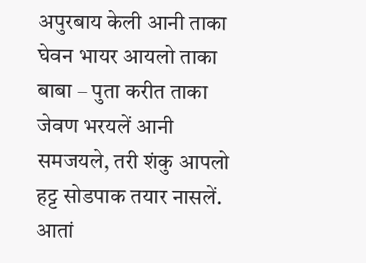अपुरबाय केली आनी ताका घेवन भायर आयलो ताका बाबा – पुता करीत ताका जेवण भरयलें आनी समजयले, तरी शंकु आपलो हट्ट सोडपाक तयार नासलें. आतां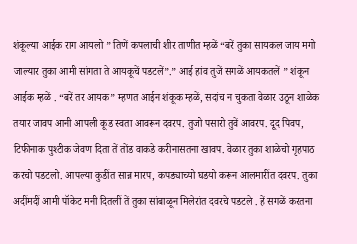शंकूल्या आईक राग आयलो ” तिणें कपलाची शीर ताणीत म्हळें “बरें तुका सायकल जाय मगो जाल्यार तुका आमी सांगता ते आयकूचें पडटलें”.” आई हांव तुजें सगळें आयकतलें ” शंकून आईक म्हळें . “बरें तर आयक” म्हणत आईन शंकूक म्हळें, सदांच न चुकता वेळार उठून शाळेक तयार जावप आनी आपली कूड स्वता आवरून दवरप. तुजो पसारो तुवें आवरप. दूद पिवप, टिफीनाक पुश्टीक जेवण दिता तें तोंड वाकडे करीनासतना खावप. वेळार तुका शाळेचो गृहपाठ करचो पडटलो. आपल्या कुडींत सान्न मारप, कपड्याच्यो घडयो करून आलमारींत दवरप. तुका अदींमदीं आमी पॉकेट मनी दितलीं तें तुका सांबाळून मिलेरांत दवरचे पडटले . हें सगळें करतना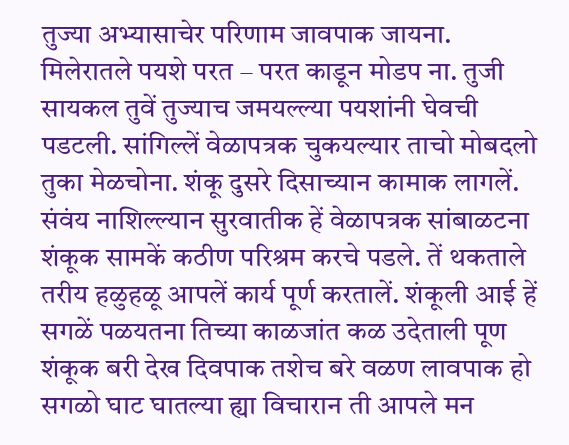तुज्या अभ्यासाचेर परिणाम जावपाक जायना. मिलेरातले पयशे परत – परत काडून मोडप ना. तुजी सायकल तुवें तुज्याच जमयल्ल्या पयशांनी घेवची पडटली. सांगिल्लें वेळापत्रक चुकयल्यार ताचो मोबदलो तुका मेळचोना. शंकू दुसरे दिसाच्यान कामाक लागलें. संवंय नाशिल्ल्यान सुरवातीक हें वेळापत्रक सांबाळटना शंकूक सामकें कठीण परिश्रम करचे पडले. तें थकताले तरीय हळुहळू आपलें कार्य पूर्ण करतालें. शंकूली आई हें सगळें पळयतना तिच्या काळजांत कळ उदेताली पूण शंकूक बरी देख दिवपाक तशेच बरे वळण लावपाक हो सगळो घाट घातल्या ह्या विचारान ती आपले मन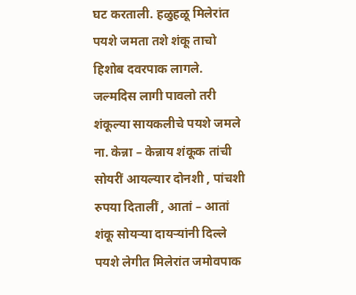घट करताली. हळुहळू मिलेरांत पयशे जमता तशे शंकू ताचो हिशोब दवरपाक लागले. जल्मदिस लागी पावलो तरी शंकूल्या सायकलीचे पयशे जमले ना. केन्ना – केन्नाय शंकूक तांची सोयरीं आयल्यार दोनशी , पांचशी रुपया दितालीं , आतां – आतां शंकू सोयऱ्या दायऱ्यांनी दिल्ले पयशे लेगीत मिलेरांत जमोवपाक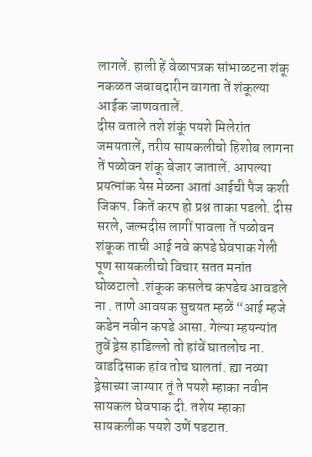लागलें. हाली हें वेळापत्रक सांभाळटना शंकू नकळत जबाबदारीन वागता तें शंकूल्या आईक जाणवतालें.
दीस वताले तशे शंकूं पयशे मिलेरांत जमयतालें, तरीय सायकलीचो हिशोब लागना तें पळोवन शंकू बेजार जातालें. आपल्या प्रयत्नांक येस मेळना आतां आईची पैज कशी जिकप. कितें करप हो प्रश्न ताका पडलो. दीस सरले, जल्मदीस लागीं पावला तें पळोवन शंकूक ताची आई नवे कपडे घेवपाक गेली पूण सायकलीचो विचार सतत मनांत घोळटालो .शंकूक कसलेच कपडेच आवडले ना . ताणे आवयक सुचयत म्हळें “आई म्हजे कडेन नवीन कपडे आसा. गेल्या म्हयन्यांत तुवें ड्रेस हाडिल्लो तो हांवें घातलोच ना. वाडदिसाक हांव तोच घालतां. ह्या नव्या ड्रेसाच्या जाग्यार तूं ते पयशे म्हाका नवीन सायकल घेवपाक दी. तशेय म्हाका सायकलीक पयशे उणें पडटात.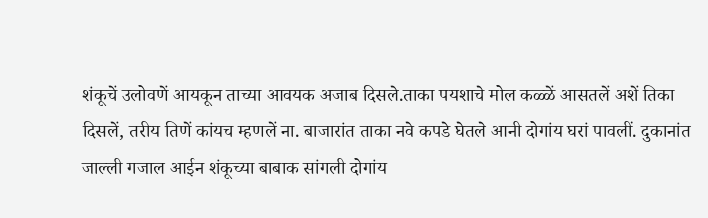शंकूचें उलोवणें आयकून ताच्या आवयक अजाब दिसले.ताका पयशाचे मोल कळ्ळें आसतलें अशें तिका दिसलें, तरीय तिणें कांयच म्हणलें ना. बाजारांत ताका नवे कपडे घेतले आनी दोगांय घरां पावलीं. दुकानांत जाल्ली गजाल आईन शंकूच्या बाबाक सांगली दोगांय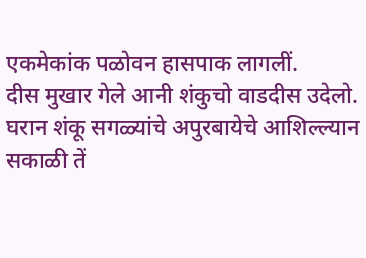एकमेकांक पळोवन हासपाक लागलीं.
दीस मुखार गेले आनी शंकुचो वाडदीस उदेलो. घरान शंकू सगळ्यांचे अपुरबायेचे आशिल्ल्यान सकाळी तें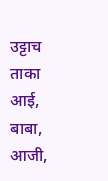उट्टाच ताका आई, बाबा, आजी,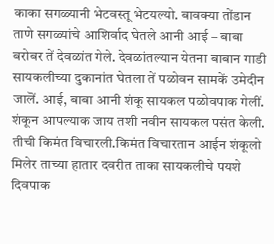काका सगळ्यानी भेटवस्तू भेटयल्यो. बावक्या तोंडान ताणे सगळ्यांचे आशिर्वाद घेतले आनी आई – बाबा बरोबर तें देवळांत गेले. देवळांतल्यान येतना बाबान गाडी सायकलीच्या दुकानांत घेतला तें पळोवन सामकें उमेदीन जालॆं. आई, बाबा आनी शंकू सायकल पळोवपाक गेलीं. शंकून आपल्याक जाय तशी नवीन सायकल पसंत केली. तीची किमंत विचारली.किमंत विचारतान आईन शंकूलो मिलेर ताच्या हातार दवरीत ताका सायकलीचे पयशे दिवपाक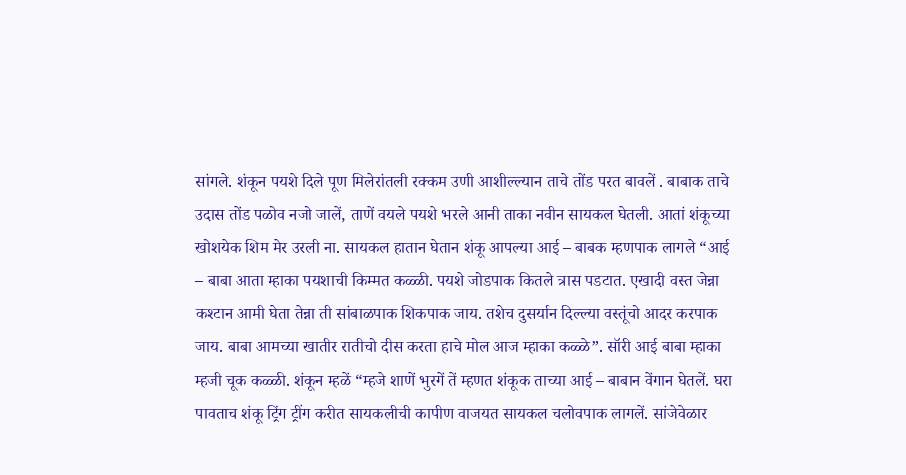सांगले. शंकून पयशे दिले पूण मिलेरांतली रक्कम उणी आशील्ल्यान ताचे तोंड परत बावलें . बाबाक ताचे उदास तोंड पळोव नजो जालें, ताणें वयले पयशे भरले आनी ताका नवीन सायकल घेतली. आतां शंकूच्या खोशयेक शिम मेर उरली ना. सायकल हातान घेतान शंकू आपल्या आई – बाबक म्हणपाक लागले “आई – बाबा आता म्हाका पयशाची किम्मत कळ्ळी. पयशे जोडपाक कितले त्रास पडटात. एखादी वस्त जेन्ना कश्टान आमी घेता तेन्ना ती सांबाळपाक शिकपाक जाय. तशेच दुसर्यान दिल्ल्या वस्तूंचो आदर करपाक जाय. बाबा आमच्या खातीर रातीचो दीस करता हाचे मोल आज म्हाका कळ्ळे”. सॉरी आई बाबा म्हाका म्हजी चूक कळ्ळी. शंकून म्हळें “म्हजे शाणें भुरगें तें म्हणत शंकूक ताच्या आई – बाबान वेंगान घेतलें. घरा पावताच शंकू ट्रिंग ट्रींग करीत सायकलीची कापीण वाजयत सायकल चलोवपाक लागलें. सांजेवेळार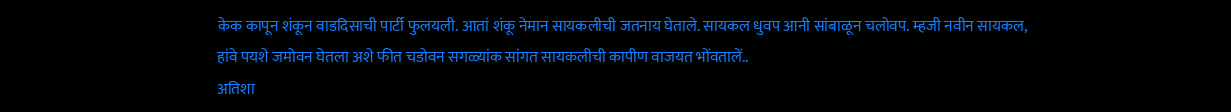केक कापून शंकून वाडदिसाची पार्टी फुलयली. आतां शंकू नेमान सायकलीची जतनाय घेताले. सायकल धुवप आनी सांबाळून चलोवप. म्हजी नवीन सायकल, हांवे पयशे जमोवन घेतला अशे फीत चडोवन सगळ्यांक सांगत सायकलीची कापीण वाजयत भोंवतालें..
अतिशा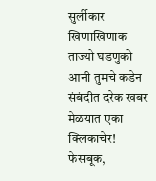सुर्लीकार
खिणाखिणाक ताज्यो घडणुको आनी तुमचे कडेन संबंदीत दरेक खबर मेळयात एका क्लिकाचेर! फेसबूक,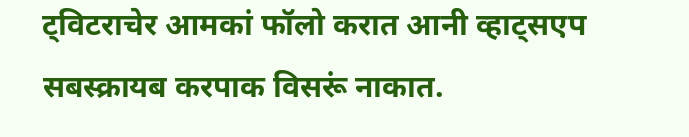ट्विटराचेर आमकां फॉलो करात आनी व्हाट्सएप सबस्क्रायब करपाक विसरूं नाकात.